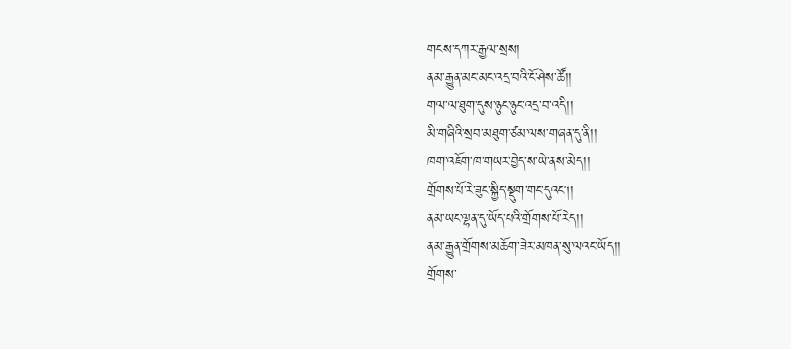གངས་དཀར་རྒྱལ་སྲས།
ནམ་རྒྱུན་མང་མང་འདྲ་བའི་ངོ་ཤེས་ཚོ།།
གལ་ལ་ཐུག་དུས་ཉུང་ཉུང་འདྲ་བ་འདི།།
མི་གཞིའི་སྲབ་མཐུག་ཙམ་ལས་གཞན་དུ་ནི།།
ཁག་འཇོག་ཁ་གཡར་བྱེད་ས་ཡེ་ནས་མེད།།
གྲོགས་པོ་རེ་ཟུང་སྐྱིད་སྡུག་གང་དུའང།།
ནམ་ཡང་ལྷན་དུ་ཡོད་པའི་གྲོགས་པོ་རེད།།
ནམ་རྒྱུན་གྲོགས་མཆོག་ཟེར་མཁན་སུ་ལའང་ཡོད།།
གྲོགས་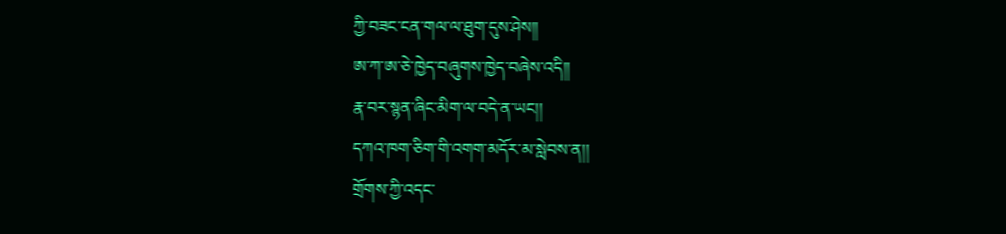ཀྱི་བཟང་ངན་གལ་ལ་ཐུག་དུས་ཤེས།།
ཨ་ཀ་ཨ་ཅེ་ཁྱེད་བཞུགས་ཁྱེད་བཞེས་འདི།།
རྣ་བར་སྙན་ཞིང་མིག་ལ་བདེ་ན་ཡང།།
དཀའ་ཁག་ཅིག་གི་འགག་མདོར་མ་སླེབས་ན།།
གྲོགས་ཀྱི་འདང་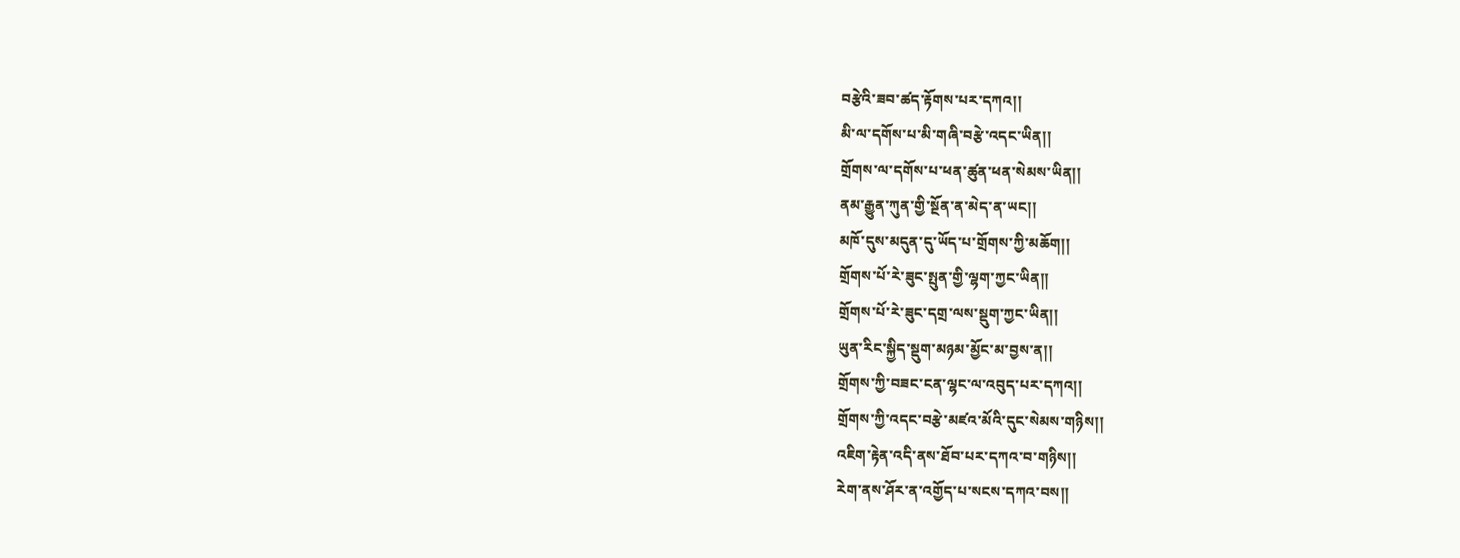བརྩེའི་ཟབ་ཚད་རྟོགས་པར་དཀའ།།
མི་ལ་དགོས་པ་མི་གཞི་བརྩེ་འདང་ཡིན།།
གྲོགས་ལ་དགོས་པ་ཕན་ཚུན་ཕན་སེམས་ཡིན།།
ནམ་རྒྱུན་ཀུན་གྱི་སྔོན་ན་མེད་ན་ཡང།།
མཁོ་དུས་མདུན་དུ་ཡོད་པ་གྲོགས་ཀྱི་མཆོག།།
གྲོགས་པོ་རེ་ཟུང་སྤུན་གྱི་ལྷག་ཀྱང་ཡིན།།
གྲོགས་པོ་རེ་ཟུང་དགྲ་ལས་སྡུག་ཀྱང་ཡིན།།
ཡུན་རིང་སྐྱིད་སྡུག་མཉམ་མྱོང་མ་བྱས་ན།།
གྲོགས་ཀྱི་བཟང་ངན་ལྷང་ལ་འབུད་པར་དཀའ།།
གྲོགས་ཀྱི་འདང་བརྩེ་མཛའ་མོའི་དུང་སེམས་གཉིས།།
འཇིག་རྟེན་འདི་ནས་ཐོབ་པར་དཀའ་བ་གཉིས།།
རེག་ནས་ཤོར་ན་འགྱོད་པ་སངས་དཀའ་བས།།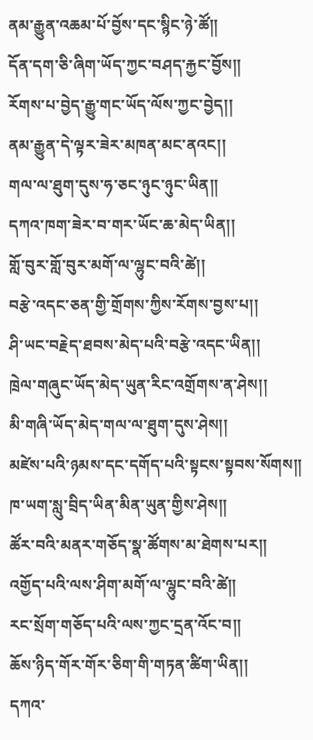ནམ་རྒྱུན་འཆམ་པོ་བྱོས་དང་སྙིང་ཉེ་ཚོ།།
དོན་དག་ཅི་ཞིག་ཡོད་ཀྱང་བཤད་རྐྱང་བྱོས།།
རོགས་པ་བྱེད་རྒྱུ་གང་ཡོད་ལོས་ཀྱང་བྱེད།།
ནམ་རྒྱུན་དེ་ལྟར་ཟེར་མཁན་མང་ནའང།།
གལ་ལ་ཐུག་དུས་ཧ་ཅང་ཉུང་ཉུང་ཡིན།།
དཀའ་ཁག་ཟེར་བ་གར་ཡོང་ཆ་མེད་ཡིན།།
གློ་བུར་གློ་བུར་མགོ་ལ་ལྷུང་བའི་ཚེ།།
བརྩེ་འདང་ཅན་གྱི་གྲོགས་ཀྱིས་རོགས་བྱས་པ།།
ཤི་ཡང་བརྗེད་ཐབས་མེད་པའི་བརྩེ་འདང་ཡིན།།
ཁྲེལ་གཞུང་ཡོད་མེད་ཡུན་རིང་འགྲོགས་ན་ཤེས།།
མི་གཞི་ཡོད་མེད་གལ་ལ་ཐུག་དུས་ཤེས།།
མཛེས་པའི་ཉམས་དང་དགོད་པའི་སྟངས་སྟབས་སོགས།།
ཁ་ཡག་སླུ་བྲིད་ཡིན་མིན་ཡུན་གྱིས་ཤེས།།
ཚོར་བའི་མནར་གཅོད་སྣ་ཚོགས་མ་ཐེགས་པར།།
འགྱོད་པའི་ལས་ཤིག་མགོ་ལ་ལྷུང་བའི་ཚེ།།
རང་སྲོག་གཅོད་པའི་ལས་ཀྱང་དྲན་འོང་བ།།
ཆོས་ཉིད་གོར་གོར་ཅིག་གི་གཏན་ཚིག་ཡིན།།
དཀའ་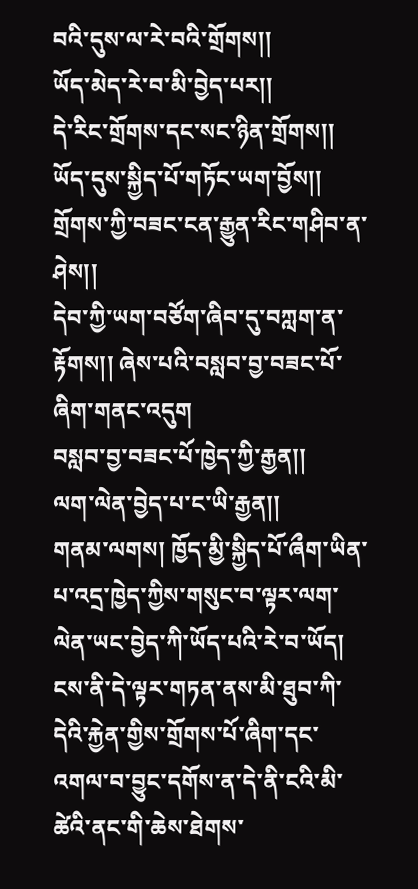བའི་དུས་ལ་རེ་བའི་གྲོགས།།
ཡོད་མེད་རེ་བ་མི་བྱེད་པར།།
དེ་རིང་གྲོགས་དང་སང་ཉིན་གྲོགས།།
ཡོད་དུས་སྐྱིད་པོ་གཏོང་ཡག་བྱོས།།
གྲོགས་ཀྱི་བཟང་ངན་རྒྱུན་རིང་གཤིབ་ན་ཤེས།།
དེབ་ཀྱི་ཡག་བཙོག་ཞིབ་དུ་བཀླག་ན་རྟོགས།། ཞེས་པའི་བསླབ་བྱ་བཟང་པོ་ཞིག་གནང་འདུག
བསླབ་བྱ་བཟང་པོ་ཁྱེད་ཀྱི་རྒྱན།།
ལག་ལེན་བྱེད་པ་ང་ཡི་རྒྱན།།
གནམ་ལགས། ཁྱོད་མྱི་སྐྱིད་པོ་ཞྀག་ཡིན་པ་འདྲ་ཁྱེད་ཀྱིས་གསུང་བ་ལྟར་ལག་ལེན་ཡང་བྱེད་ཀི་ཡོད་པའི་རེ་བ་ཡོད། ངས་ནི་དེ་ལྟར་གཏན་ནས་མི་ཐུབ་ཀི་དེའི་རྐྱེན་གྱིས་གྲོགས་པོ་ཞིག་དང་འགལ་བ་བྱུང་དགོས་ན་དེ་ནི་ངའི་མི་ཚེའི་ནང་གི་ཆེས་ཐེགས་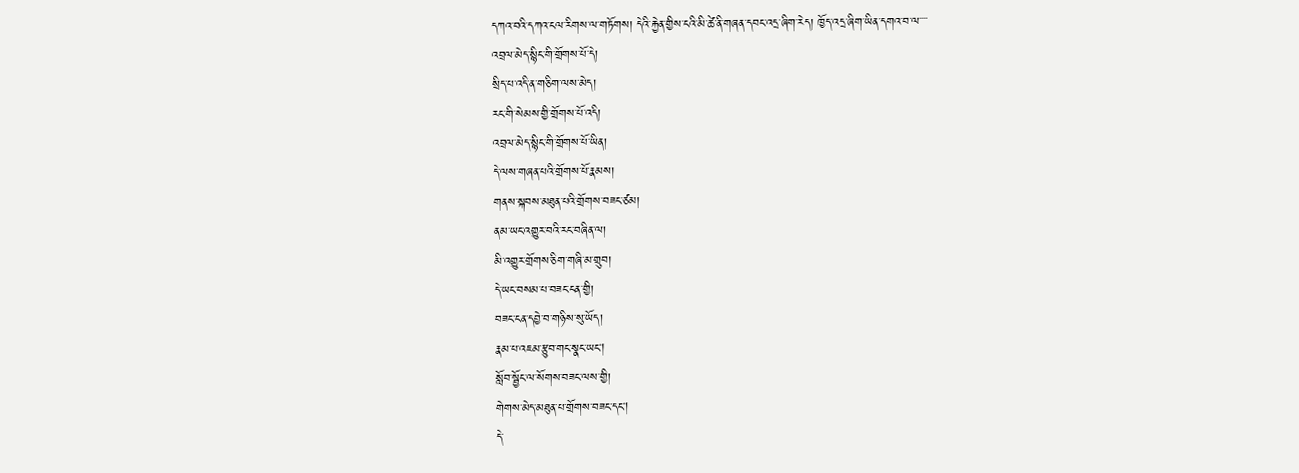དཀའ་བའི་དཀའ་ངལ་རིགས་ལ་གཏོགས། དེའི་རྐྱེན་གྱིས་ངའི་མི་ཚེ་ནི་གཞན་དབང་འདྲ་ཞིག་རེད། ཁྱོད་འདྲ་ཞིག་ཡིན་དགའ་བ་ལ་་་་
འབྲལ་མེད་སྙིང་གི་གྲོགས་པོ་དེ།
སྲིད་པ་འདི་ན་གཅིག་ལས་མེད།
རང་གི་སེམས་གྱི་གྲོགས་པོ་འདི།
འབྲལ་མེད་སྙིང་གི་གྲོགས་པོ་ཡིན།
དེ་ལས་གཞན་པའི་གྲོགས་པོ་རྣམས།
གནས་སྐབས་མཐུན་པའི་གྲོགས་བཟང་ཙམ།
ནམ་ཡང་འགྱུར་བའི་རང་བཞིན་ལ།
མི་འགྱུར་གྲོགས་ཅིག་གཞི་མ་གྲུབ།
དེ་ཡང་བསམ་པ་བཟང་ངན་གྱི།
བཟང་ངན་དབྱེ་བ་གཉིས་སུ་ཡོད།
རྣམ་པ་འཇམ་རྩུབ་གང་སྣང་ཡང།
སློབ་སྦྱོང་ལ་སོགས་བཟང་ལས་གྱི།
གེགས་མེད་མཐུན་པ་གྲོགས་བཟང་དང།
དེ་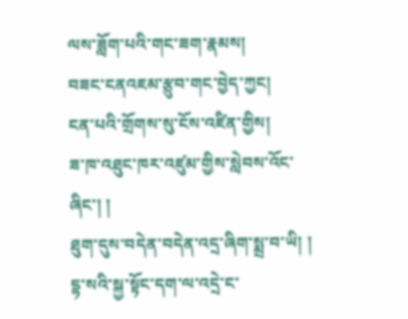ལས་ཟློག་པའི་གང་ཟག་རྣམས།
བཟང་ངནའཇམ་རྩུབ་གང་བྱེད་ཀྱང།
ངན་པའི་གྲོགས་སུ་ངོས་འཛིན་གྱིས།
ཟ་ཁ་འཐུང་ཁར་འཛུམ་གྱིས་སླེབས་འོང་ཞིང་། །
ཐུག་དུས་བདེན་བདེན་འདྲ་ཞིག་སྨྲ་བ་ཡི། །
དྷ་སའི་སྐྱ་སྟོང་དག་ལ་འདྲེ་ང་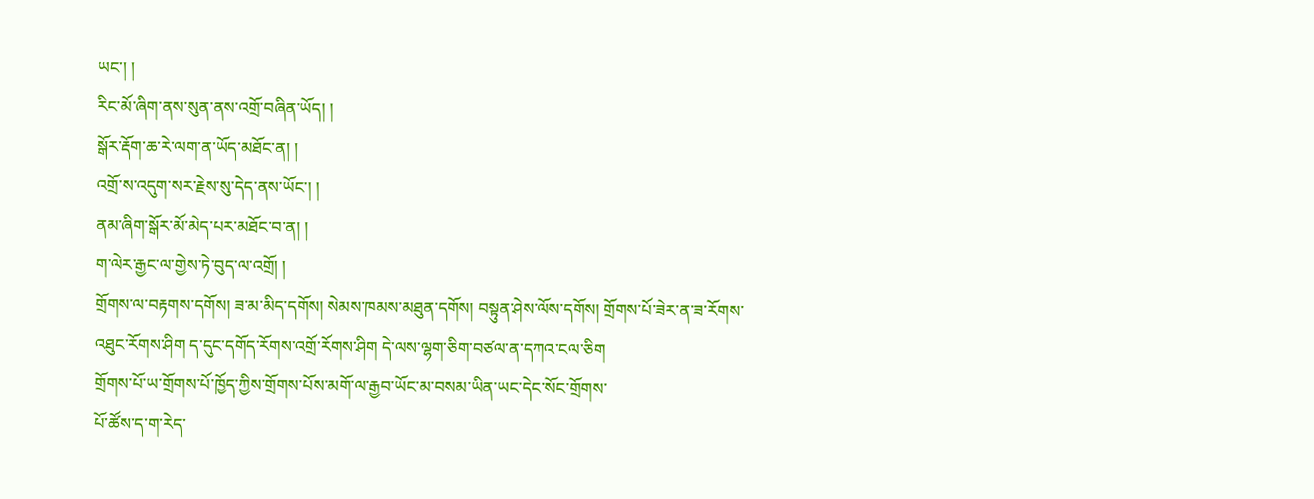ཡང་། །
རིང་མོ་ཞིག་ནས་སུན་ནས་འགྲོ་བཞིན་ཡོད། །
སྒོར་རྡོག་ཆ་རེ་ལག་ན་ཡོད་མཐོང་ན། །
འགྲོ་ས་འདུག་སར་རྗེས་སུ་དེད་ནས་ཡོང་། །
ནམ་ཞིག་སྒོར་མོ་མེད་པར་མཐོང་བ་ན། །
ག་ལེར་རྒྱང་ལ་གྱེས་ཏེ་བུད་ལ་འགྲོ། །
གྲོགས་ལ་བརྟགས་དགོས། ཟ་མ་མིད་དགོས། སེམས་ཁམས་མཐུན་དགོས། བསྟུན་ཤེས་ལོས་དགོས། གྲོགས་པོ་ཟེར་ན་ཟ་རོགས་འཐུང་རོགས་ཤིག ད་དུང་དགོད་རོགས་འགྲོ་རོགས་ཤིག དེ་ལས་ལྷག་ཅིག་བཙལ་ན་དཀའ་ངལ་ཅིག
གྲོགས་པོ་ཡ་གྲོགས་པོ་ཁྱོད་ཀྱིས་གྲོགས་པོས་མགོ་ལ་རྒྱབ་ཡོང་མ་བསམ་ཡིན་ཡང་དེང་སོང་གྲོགས་
པོ་ཚོས་ད་ག་རེད་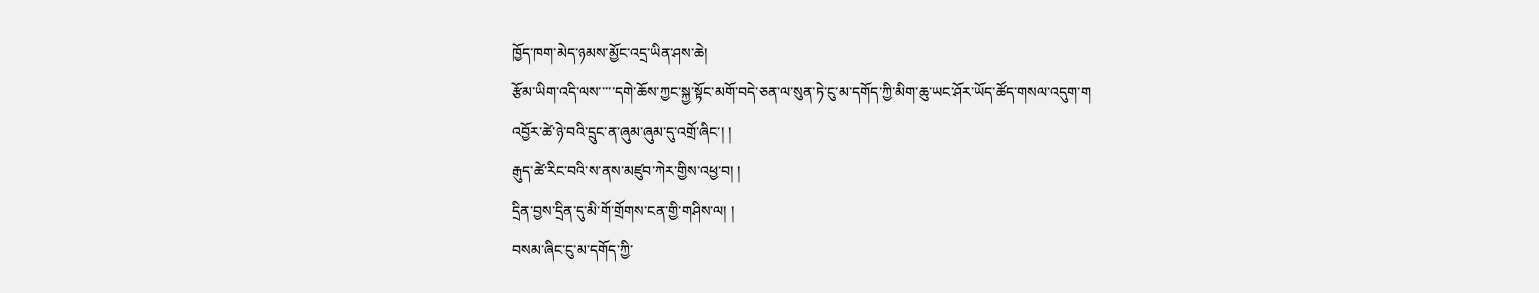ཁྱོད་ཁག་མེད་ཉམས་མྱོང་འདྲ་ཡིན་ཤས་ཆེ།
རྩོམ་ཡིག་འདི་ལས་་་་་དགེ་ཆོས་ཀྱང་སྐྱ་སྟོང་མགོ་བདེ་ཅན་ལ་སུན་ཏེ་ངུ་མ་དགོད་ཀྱི་མིག་ཆུ་ཡང་ཤོར་ཡོད་ཚོད་གསལ་འདུག་ག
འབྱོར་ཚེ་ཉེ་བའི་དྲུང་ན་ཞུམ་ཞུམ་དུ་འགྲོ་ཞིང་། །
རྒུད་ཚེ་རིང་བའི་ས་ནས་མཛུབ་ཀེར་གྱིས་འཕྱ་བ། །
དྲིན་བྱས་དྲིན་དུ་མི་གོ་གྲོགས་ངན་གྱི་གཤིས་ལ། །
བསམ་ཞིང་ངུ་མ་དགོད་ཀྱི་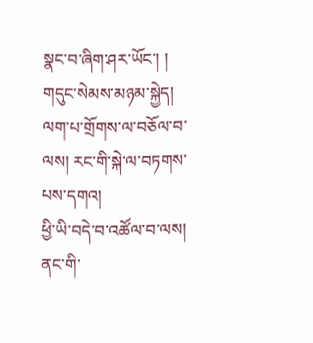སྣང་བ་ཞིག་ཤར་ཡོང་། །
གདུང་སེམས་མཉམ་སྐྱེད།
ལག་པ་གྲོགས་ལ་བཅོལ་བ་ལས། རང་གི་སྐེ་ལ་བཏགས་པས་དགའ།
ཕྱི་ཡི་བདེ་བ་འཚོལ་བ་ལས། ནང་གི་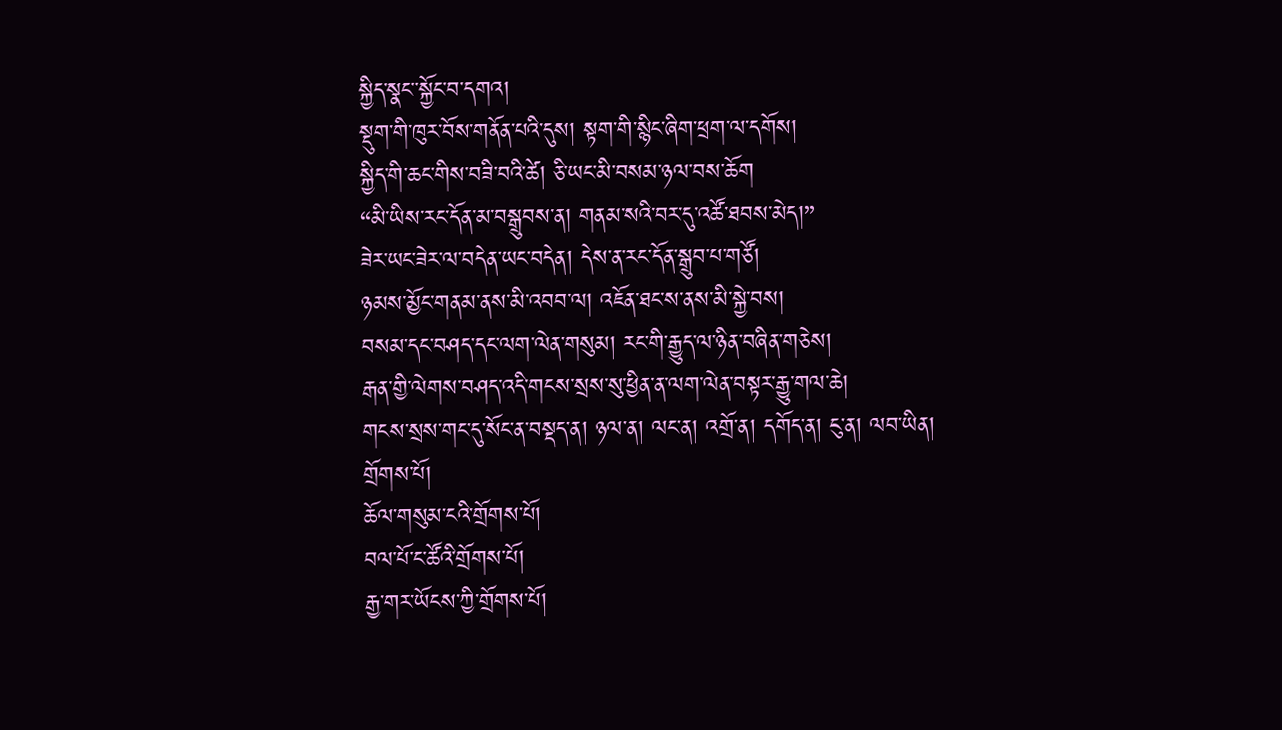སྐྱིད་སྣང་་སྐྱོང་བ་དགའ།
སྡུག་གི་ཁུར་བོས་གནོན་པའི་དུས། སྟག་གི་སྙིང་ཞིག་ཕྲག་ལ་དགོས།
སྐྱིད་གི་ཆང་གིས་བཟི་བའི་ཚེ། ཅི་ཡང་མི་བསམ་ཉལ་བས་ཆོག
“མི་ཡིས་རང་དོན་མ་བསྒྲུབས་ན། གནམ་སའི་བར་དུ་འཚོ་ཐབས་མེད།”
ཟེར་ཡང་ཟེར་ལ་བདེན་ཡང་བདེན། དེས་ན་རང་དོན་སྒྲུབ་པ་གཙོ།
ཉམས་མྱོང་གནམ་ནས་མི་འབབ་ལ། འཇོན་ཐང་ས་ནས་མི་སྐྱེ་བས།
བསམ་དང་བཤད་དང་ལག་ལེན་གསུམ། རང་གི་རྒྱུད་ལ་ཉིན་བཞིན་གཅེས།
རྒན་གྱི་ལེགས་བཤད་འདི་གངས་སྲས་སུ་ཕྱིན་ན་ལག་ལེན་བསྟར་རྒྱུ་གལ་ཆེ།
གངས་སྲས་གང་དུ་སོང་ན་བསྡད་ན། ཉལ་ན། ལང་ན། འགྲོ་ན། དགོད་ན། ངུ་ན། ལབ་ཡིན།
གྲོགས་པོ།
ཆོལ་གསུམ་ངའི་གྲོགས་པོ།
བལ་པོ་ང་ཚོའི་གྲོགས་པོ།
རྒྱ་གར་ཡོངས་ཀྱི་གྲོགས་པོ།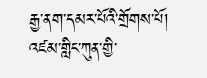རྒྱ་ནག་དམར་པོའི་གྲོགས་པོ།
འཛམ་གླིང་ཀུན་གྱི་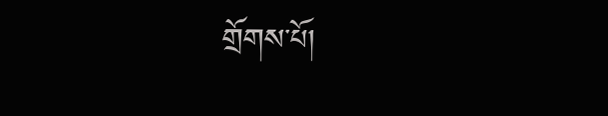གྲོགས་པོ།